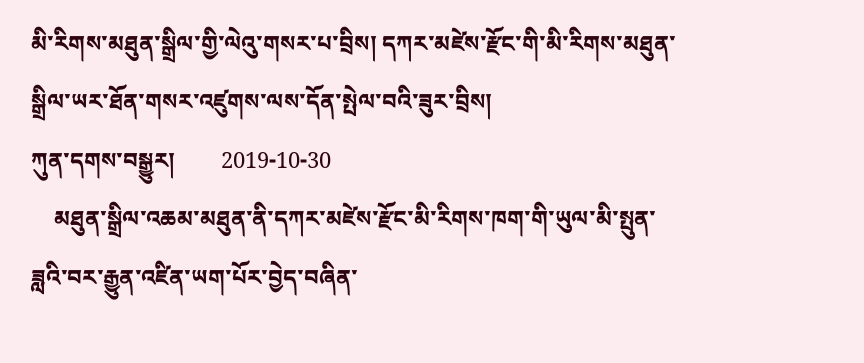མི་རིགས་མཐུན་སྒྲིལ་གྱི་ལེའུ་གསར་པ་བྲིས། དཀར་མཛེས་རྫོང་གི་མི་རིགས་མཐུན་སྒྲིལ་ཡར་ཐོན་གསར་འཛུགས་ལས་དོན་སྤེལ་བའི་ཟུར་བྲིས།
ཀུན་དགས་བསྒྱུར།        2019-10-30
    མཐུན་སྒྲིལ་འཆམ་མཐུན་ནི་དཀར་མཛེས་རྫོང་མི་རིགས་ཁག་གི་ཡུལ་མི་སྤུན་ཟླའི་བར་རྒྱུན་འཛིན་ཡག་པོར་བྱེད་བཞིན་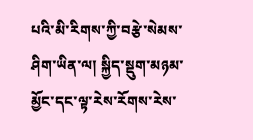པའི་མི་རིགས་ཀྱི་བརྩེ་སེམས་ཤིག་ཡིན་ལ། སྐྱིད་སྡུག་མཉམ་མྱོང་དང་ལྟ་རེས་རོགས་རེས་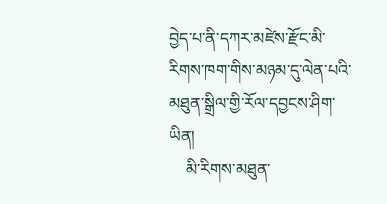བྱེད་པ་ནི་དཀར་མཛེས་རྫོང་མི་རིགས་ཁག་གིས་མཉམ་དུ་ལེན་པའི་མཐུན་སྒྲིལ་གྱི་རོལ་དབྱངས་ཤིག་ཡིན།
    མི་རིགས་མཐུན་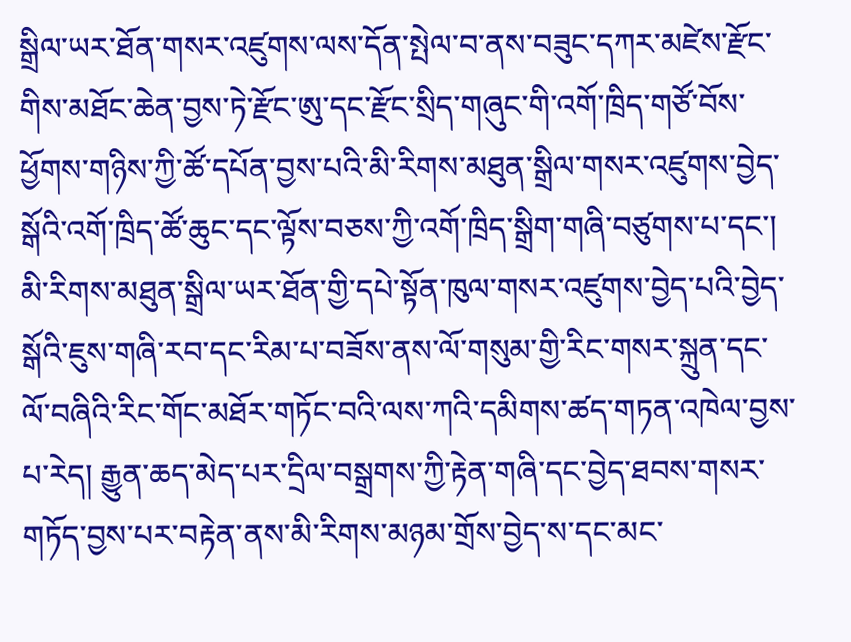སྒྲིལ་ཡར་ཐོན་གསར་འཛུགས་ལས་དོན་སྤེལ་བ་ནས་བཟུང་དཀར་མཛེས་རྫོང་གིས་མཐོང་ཆེན་བྱས་ཏེ་རྫོང་ཨུ་དང་རྫོང་སྲིད་གཞུང་གི་འགོ་ཁྲིད་གཙོ་བོས་ཕྱོགས་གཉིས་ཀྱི་ཚོ་དཔོན་བྱས་པའི་མི་རིགས་མཐུན་སྒྲིལ་གསར་འཛུགས་བྱེད་སྒོའི་འགོ་ཁྲིད་ཚོ་ཆུང་དང་ལྟོས་བཅས་ཀྱི་འགོ་ཁྲིད་སྒྲིག་གཞི་བཙུགས་པ་དང་། མི་རིགས་མཐུན་སྒྲིལ་ཡར་ཐོན་གྱི་དཔེ་སྟོན་ཁུལ་གསར་འཛུགས་བྱེད་པའི་བྱེད་སྒོའི་ཇུས་གཞི་རབ་དང་རིམ་པ་བཟོས་ནས་ལོ་གསུམ་གྱི་རིང་གསར་སྐྲུན་དང་ལོ་བཞིའི་རིང་གོང་མཐོར་གཏོང་བའི་ལས་ཀའི་དམིགས་ཚད་གཏན་འཁེལ་བྱས་པ་རེད། རྒྱུན་ཆད་མེད་པར་དྲིལ་བསྒྲགས་ཀྱི་རྟེན་གཞི་དང་བྱེད་ཐབས་གསར་གཏོད་བྱས་པར་བརྟེན་ནས་མི་རིགས་མཉམ་གྲོས་བྱེད་ས་དང་མང་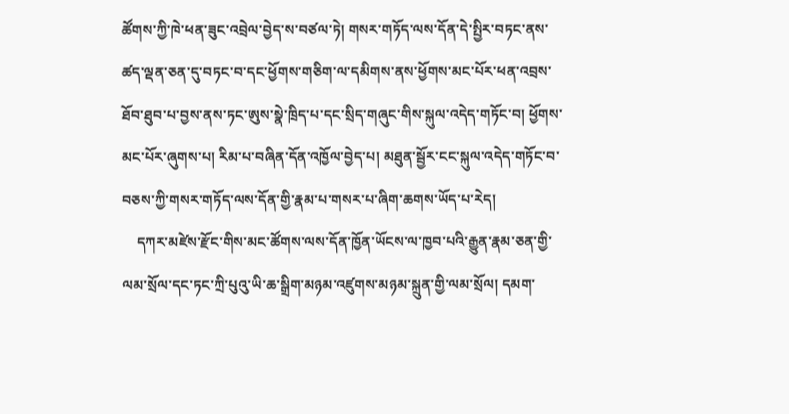ཚོགས་ཀྱི་ཁེ་ཕན་ཟུང་འབྲེལ་བྱེད་ས་བཙལ་ཏེ། གསར་གཏོད་ལས་དོན་དེ་སྤྱིར་བཏང་ནས་ཚད་ལྡན་ཅན་དུ་བཏང་བ་དང་ཕྱོགས་གཅིག་ལ་དམིགས་ནས་ཕྱོགས་མང་པོར་ཕན་འབྲས་ཐོབ་ཐུབ་པ་བྱས་ནས་ཏང་ཨུས་སྣེ་ཁྲིད་པ་དང་སྲིད་གཞུང་གིས་སྐུལ་འདེད་གཏོང་བ། ཕྱོགས་མང་པོར་ཞུགས་པ། རིམ་པ་བཞིན་དོན་འཁྱོལ་བྱེད་པ། མཐུན་སྦྱོར་ངང་སྐུལ་འདེད་གཏོང་བ་བཅས་ཀྱི་གསར་གཏོད་ལས་དོན་གྱི་རྣམ་པ་གསར་པ་ཞིག་ཆགས་ཡོད་པ་རེད།
    དཀར་མཛེས་རྫོང་གིས་མང་ཚོགས་ལས་དོན་ཁྱོན་ཡོངས་ལ་ཁྱབ་པའི་རྒྱུན་རྣམ་ཅན་གྱི་ལམ་སྲོལ་དང་ཏང་ཀྲི་པུའུ་ཡི་ཆ་སྒྲིག་མཉམ་འཛུགས་མཉམ་སྐྲུན་གྱི་ལམ་སྲོལ། དམག་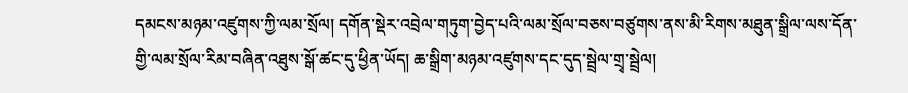དམངས་མཉམ་འཛུགས་ཀྱི་ལམ་སྲོལ། དགོན་སྡེར་འབྲེལ་གཏུག་བྱེད་པའི་ལམ་སྲོལ་བཅས་བཙུགས་ནས་མི་རིགས་མཐུན་སྒྲིལ་ལས་དོན་གྱི་ལམ་སྲོལ་རིམ་བཞིན་འཐུས་སྒོ་ཚང་དུ་ཕྱིན་ཡོད། ཆ་སྒྲིག་མཉམ་འཛུགས་དང་དུད་སྦྲེལ་གྲྭ་སྦྲེལ།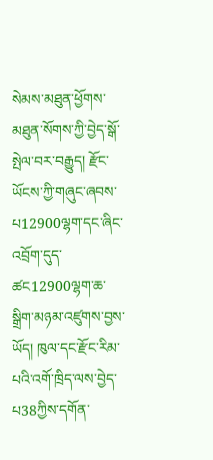སེམས་མཐུན་ཕྱོགས་མཐུན་སོགས་ཀྱི་བྱེད་སྒོ་སྤེལ་བར་བརྒྱུད། རྫོང་ཡོངས་ཀྱི་གཞུང་ཞབས་པ12900ལྷག་དང་ཞིང་འབྲོག་དུད་ཚང12900ལྷག་ཆ་སྒྲིག་མཉམ་འཛུགས་བྱས་ཡོད། ཁུལ་དང་རྫོང་རིམ་པའི་འགོ་ཁྲིད་ལས་བྱེད་པ38ཀྱིས་དགོན་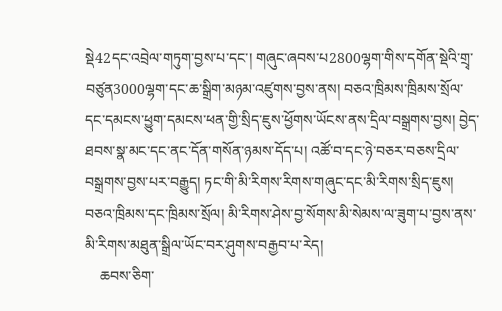སྡེ42དང་འབྲེལ་གཏུག་བྱས་པ་དང་། གཞུང་ཞབས་པ2800ལྷག་གིས་དགོན་སྡེའི་གྲྭ་བཙུན3000ལྷག་དང་ཆ་སྒྲིག་མཉམ་འཛུགས་བྱས་ནས། བཅའ་ཁྲིམས་ཁྲིམས་སྲོལ་དང་དམངས་ཕྱུག་དམངས་ཕན་གྱི་སྲིད་ཇུས་ཕྱོགས་ཡོངས་ནས་དྲིལ་བསྒྲགས་བྱས། བྱེད་ཐབས་སྣ་མང་དང་ནང་དོན་གསོན་ཉམས་དོད་པ། འཚོ་བ་དང་ཉེ་བཅར་བཅས་དྲིལ་བསྒྲགས་བྱས་པར་བརྒྱུད། ཏང་གི་མི་རིགས་རིགས་གཞུང་དང་མི་རིགས་སྲིད་ཇུས། བཅའ་ཁྲིམས་དང་ཁྲིམས་སྲོལ། མི་རིགས་ཤེས་བྱ་སོགས་མི་སེམས་ལ་ཟུག་པ་བྱས་ནས་མི་རིགས་མཐུན་སྒྲིལ་ཡོང་བར་ཤུགས་བརྒྱབ་པ་རེད།
    ཆབས་ཅིག་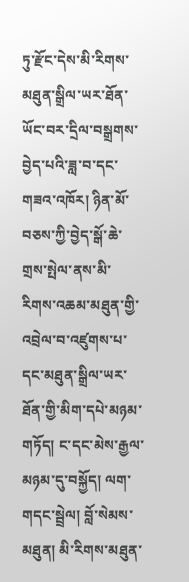ཏུ་རྫོང་དེས་མི་རིགས་མཐུན་སྒྲིལ་ཡར་ཐོན་ཡོང་བར་དྲིལ་བསྒྲགས་བྱེད་པའི་ཟླ་བ་དང་གཟའ་འཁོར། ཉིན་མོ་བཅས་ཀྱི་བྱེད་སྒོ་ཆེ་གྲས་སྤེལ་ནས་མི་རིགས་འཆམ་མཐུན་གྱི་འབྲེལ་བ་འཛུགས་པ་དང་མཐུན་སྒྲིལ་ཡར་ཐོན་གྱི་མིག་དཔེ་མཉམ་གཏོད། ང་དང་མེས་རྒྱལ་མཉམ་དུ་བསྐྱོད། ལག་གདང་སྦྲེལ། བློ་སེམས་མཐུན། མི་རིགས་མཐུན་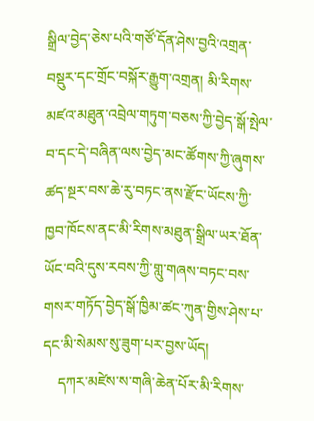སྒྲིལ་བྱེད་ཅེས་པའི་གཙོ་དོན་ཤེས་བྱའི་འགྲན་བསྡུར་དང་གྲོང་བསྐོར་རྒྱུག་འགྲན། མི་རིགས་མཛའ་མཐུན་འབྲེལ་གཏུག་བཅས་ཀྱི་བྱེད་སྒོ་སྤེལ་བ་དང་དེ་བཞིན་ལས་བྱེད་མང་ཚོགས་ཀྱི་ཞུགས་ཚད་སྔར་བས་ཆེ་རུ་བཏང་ནས་རྫོང་ཡོངས་ཀྱི་ཁྱབ་ཁོངས་ནང་མི་རིགས་མཐུན་སྒྲིལ་ཡར་ཐོན་ཡོང་བའི་དུས་རབས་ཀྱི་གླུ་གཞས་བཏང་བས་གསར་གཏོད་བྱེད་སྒོ་ཁྱིམ་ཚང་ཀུན་གྱིས་ཤེས་པ་དང་མི་སེམས་སུ་ཟུག་པར་བྱས་ཡོད།
    དཀར་མཛེས་ས་གཞི་ཆེན་པོར་མི་རིགས་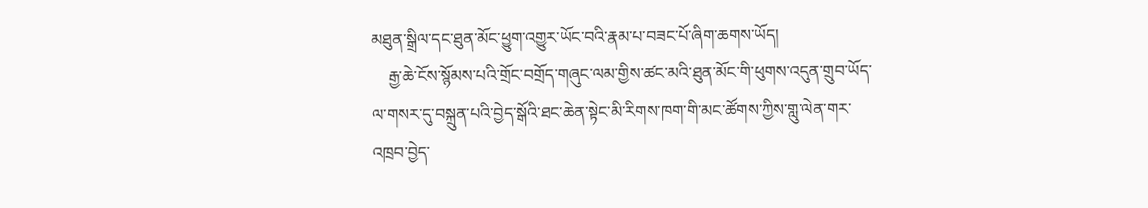མཐུན་སྒྲིལ་དང་ཐུན་མོང་ཕྱུག་འགྱུར་ཡོང་བའི་རྣམ་པ་བཟང་པོ་ཞིག་ཆགས་ཡོད།
    རྒྱ་ཆེ་ངོས་སྙོམས་པའི་གྲོང་བགྲོད་གཞུང་ལམ་གྱིས་ཚང་མའི་ཐུན་མོང་གི་ཕུགས་འདུན་གྲུབ་ཡོད་ལ་གསར་དུ་བསྐྲུན་པའི་བྱེད་སྒོའི་ཐང་ཆེན་སྟེང་མི་རིགས་ཁག་གི་མང་ཚོགས་ཀྱིས་གླུ་ལེན་གར་འཁྲབ་བྱེད་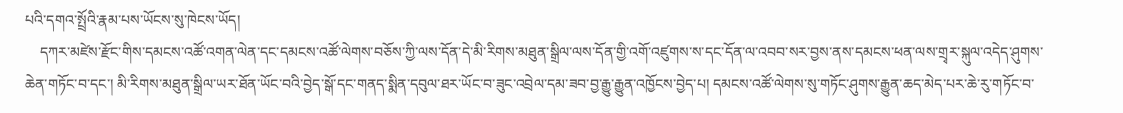པའི་དགའ་སྤྲོའི་རྣམ་པས་ཡོངས་སུ་ཁེངས་ཡོད།
    དཀར་མཛེས་རྫོང་གིས་དམངས་འཚོ་འགན་ལེན་དང་དམངས་འཚོ་ལེགས་བཅོས་ཀྱི་ལས་དོན་དེ་མི་རིགས་མཐུན་སྒྲིལ་ལས་དོན་གྱི་འགོ་འཛུགས་ས་དང་དོན་ལ་འབབ་སར་བྱས་ནས་དམངས་ཕན་ལས་གྲྭར་སྐུལ་འདེད་ཤུགས་ཆེན་གཏོང་བ་དང་། མི་རིགས་མཐུན་སྒྲིལ་ཡར་ཐོན་ཡོང་བའི་བྱེད་སྒོ་དང་གནད་སྨིན་དབུལ་ཐར་ཡོང་བ་ཟུང་འབྲེལ་དམ་ཟབ་བྱ་རྒྱུ་རྒྱུན་འཁྱོངས་བྱེད་པ། དམངས་འཚོ་ལེགས་སུ་གཏོང་ཤུགས་རྒྱུན་ཆད་མེད་པར་ཆེ་རུ་གཏོང་བ་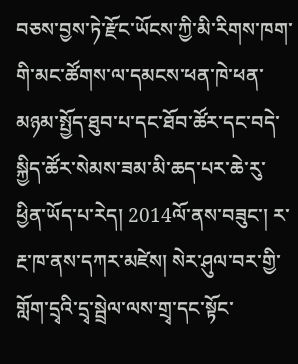བཅས་བྱས་ཏེ་རྫོང་ཡོངས་ཀྱི་མི་རིགས་ཁག་གི་མང་ཚོགས་ལ་དམངས་ཕན་ཁེ་ཕན་མཉམ་སྤྱོད་ཐུབ་པ་དང་ཐོབ་ཚོར་དང་བདེ་སྐྱིད་ཚོར་སེམས་ཟམ་མི་ཆད་པར་ཆེ་རུ་ཕྱིན་ཡོད་པ་རེད། 2014ལོ་ནས་བཟུང་། ར་རྔ་ཁ་ནས་དཀར་མཛེས། སེར་ཤུལ་བར་གྱི་གློག་དྲྭའི་དྲྭ་སྦྲེལ་ལས་གྲྭ་དང་སྟོང་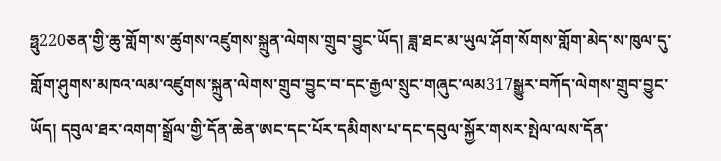ཧྥུ220ཅན་གྱི་ཆུ་གློག་ས་ཚུགས་འཛུགས་སྐྲུན་ལེགས་གྲུབ་བྱུང་ཡོད། ཟླ་ཐང་མ་ཡུལ་ཤོག་སོགས་གློག་མེད་ས་ཁུལ་དུ་གློག་ཤུགས་མཁའ་ལམ་འཛུགས་སྐྲུན་ལེགས་གྲུབ་བྱུང་བ་དང་རྒྱལ་སྲུང་གཞུང་ལམ317སྒྱུར་བཀོད་ལེགས་གྲུབ་བྱུང་ཡོད། དབུལ་ཐར་འགག་སྒྲོལ་གྱི་དོན་ཆེན་ཨང་དང་པོར་དམིགས་པ་དང་དབུལ་སྐྱོར་གསར་སྤེལ་ལས་དོན་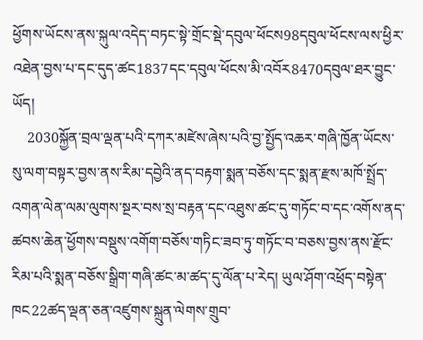ཕྱོགས་ཡོངས་ནས་སྐུལ་འདེད་བཏང་སྟེ་གྲོང་སྡེ་དབུལ་ཕོངས98དབུལ་ཕོངས་ལས་ཕྱིར་འཐེན་བྱས་པ་དང་དུད་ཚང1837དང་དབུལ་ཕོངས་མི་འབོར8470དབུལ་ཐར་བྱུང་ཡོད།
    2030སྐྱོན་བྲལ་ལྡན་པའི་དཀར་མཛེས་ཞེས་པའི་བྱ་སྤྱོད་འཆར་གཞི་ཁྱོན་ཡོངས་སུ་ལག་བསྟར་བྱས་ནས་རིམ་དབྱེའི་ནད་བརྟག་སྨན་བཅོས་དང་སྨན་རྫས་མཁོ་སྤྲོད་འགན་ལེན་ལམ་ལུགས་སྔར་བས་སྲ་བརྟན་དང་འཐུས་ཚང་དུ་གཏོང་བ་དང་འགོས་ནད་ཚབས་ཆེན་ཕྱོགས་བསྡུས་འགོག་བཅོས་གཏིང་ཟབ་ཏུ་གཏོང་བ་བཅས་བྱས་ནས་རྫོང་རིམ་པའི་སྨན་བཅོས་སྒྲིག་གཞི་ཚང་མ་ཚད་དུ་ལོན་པ་རེད། ཡུལ་ཤོག་འཕྲོད་བསྟེན་ཁང22ཚད་ལྡན་ཅན་འཛུགས་སྐྲུན་ལེགས་གྲུབ་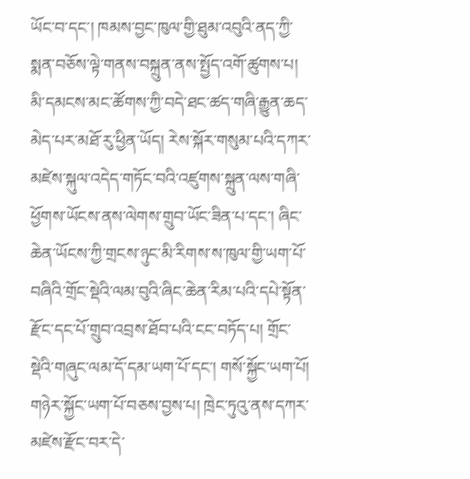ཡོང་བ་དང་། ཁམས་བྱང་ཁུལ་གྱི་ཐུམ་འབུའི་ནད་ཀྱི་སྨན་བཅོས་ལྟེ་གནས་བསྐྲུན་ནས་སྤྱོད་འགོ་ཚུགས་པ། མི་དམངས་མང་ཚོགས་ཀྱི་བདེ་ཐང་ཚད་གཞི་རྒྱུན་ཆད་མེད་པར་མཐོ་རུ་ཕྱིན་ཡོད། རེས་སྐོར་གསུམ་པའི་དཀར་མཛེས་སྐུལ་འདེད་གཏོང་བའི་འཛུགས་སྐྲུན་ལས་གཞི་ཕྱོགས་ཡོངས་ནས་ལེགས་གྲུབ་ཡོང་ཟིན་པ་དང་། ཞིང་ཆེན་ཡོངས་ཀྱི་གྲངས་ཉུང་མི་རིགས་ས་ཁུལ་གྱི་ཡག་པོ་བཞིའི་གྲོང་སྡེའི་ལམ་བུའི་ཞིང་ཆེན་རིམ་པའི་དཔེ་སྟོན་རྫོང་དང་པོ་གྲུབ་འབྲས་ཐོབ་པའི་ངང་བཏོད་པ། གྲོང་སྡེའི་གཞུང་ལམ་དོ་དམ་ཡག་པོ་དང་། གསོ་སྐྱོང་ཡག་པོ། གཉེར་སྐྱོང་ཡག་པོ་བཅས་བྱས་པ། ཁྲེང་ཏུའུ་ནས་དཀར་མཛེས་རྫོང་བར་དེ་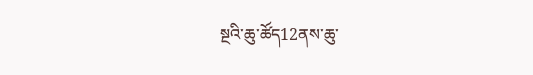སྔའི་ཆུ་ཚོད12ནས་ཆུ་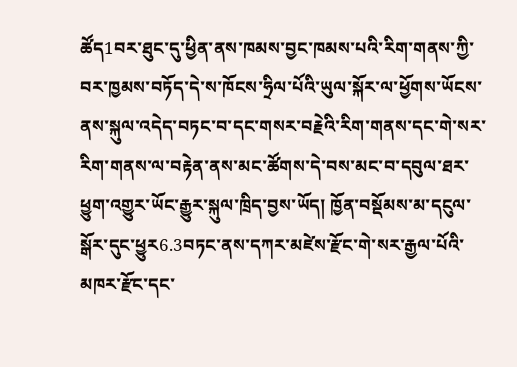ཚོད1བར་ཐུང་དུ་ཕྱིན་ནས་ཁམས་བྱང་ཁམས་པའི་རིག་གནས་ཀྱི་བར་ཁྱམས་བཏོད་དེ་ས་ཁོངས་ཧྲིལ་པོའི་ཡུལ་སྐོར་ལ་ཕྱོགས་ཡོངས་ནས་སྐུལ་འདེད་བཏང་བ་དང་གསར་བརྗེའི་རིག་གནས་དང་གེ་སར་རིག་གནས་ལ་བརྟེན་ནས་མང་ཚོགས་དེ་བས་མང་བ་དབུལ་ཐར་ཕྱུག་འགྱུར་ཡོང་རྒྱུར་སྐུལ་ཁྲིད་བྱས་ཡོད། ཁྱོན་བསྡོམས་མ་དངུལ་སྒོར་དུང་ཕྱུར6.3བཏང་ནས་དཀར་མཛེས་རྫོང་གེ་སར་རྒྱལ་པོའི་མཁར་རྫོང་དང་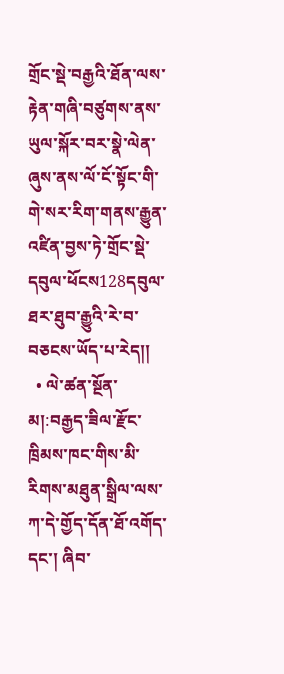གྲོང་སྡེ་བརྒྱའི་ཐོན་ལས་རྟེན་གཞི་བཙུགས་ནས་ཡུལ་སྐོར་བར་སྣེ་ལེན་ཞུས་ནས་ལོ་ངོ་སྟོང་གི་གེ་སར་རིག་གནས་རྒྱུན་འཛིན་བྱས་ཏེ་གྲོང་སྡེ་དབུལ་ཕོངས128དབུལ་ཐར་ཐུབ་རྒྱུའི་རེ་བ་བཅངས་ཡོད་པ་རེད།།
  • ལེ་ཚན་སྔོན་མ།:བརྒྱད་ཟིལ་རྫོང་ཁྲིམས་ཁང་གིས་མི་རིགས་མཐུན་སྒྲིལ་ལས་ཀ་དེ་གྱོད་དོན་ཐོ་འགོད་དང་། ཞིབ་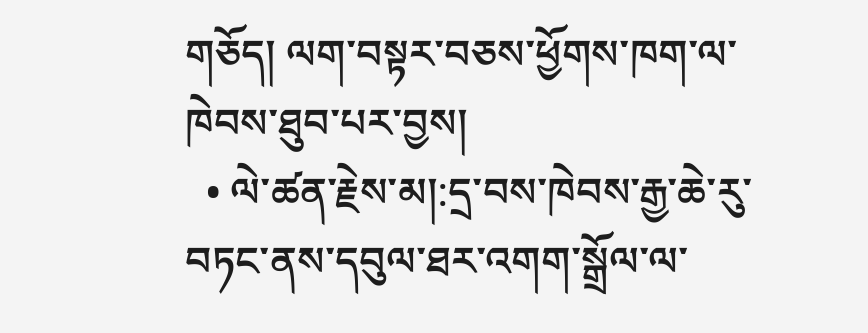གཅོད། ལག་བསྟར་བཅས་ཕྱོགས་ཁག་ལ་ཁེབས་ཐུབ་པར་བྱས།
  • ལེ་ཚན་རྗེས་མ།:དྲ་བས་ཁེབས་རྒྱ་ཆེ་རུ་བཏང་ནས་དབུལ་ཐར་འགག་སྒྲོལ་ལ་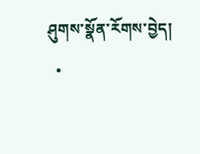ཤུགས་སྣོན་རོགས་བྱེད།
  •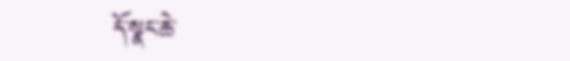དོ་སྣང་ཆེ་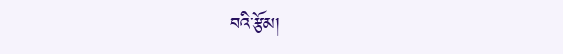བའི་རྩོམ།